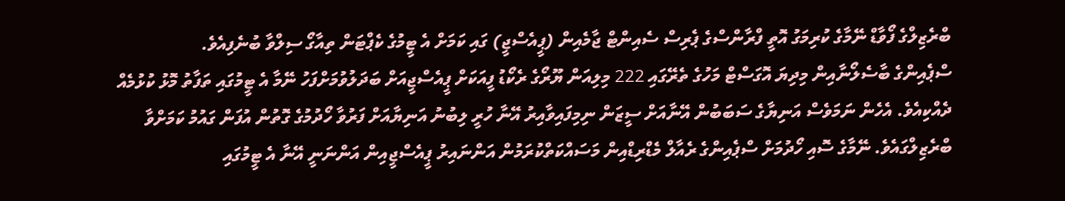ބްރެޒިލްގެ ފޯވާޑް ނޭމާގެ ކުރިމަގު އޮތީ ފްރާންސްގެ ޕެރިސް ސެއިންޓް ޖާމެއިން (ޕީއެސްޖީ) ގައި ކަމަށް އެ ޓީމުގެ ކެޕްޓަން ތިއާގޯ ސިލްވާ ބުނެފިއެވެ.
ސްޕެއިންގެ ބާސެލޯނާއިން މިދިޔަ އޮގަސްޓް މަހުގެ ތެރޭގައި 222 މިލިއަން ޔޫރޯގެ ރެކޯޑު ފީއަކަށް ޕީއެސްޖީއަށް ބަދަލުވުމަށްފަހު ނޭމާ އެ ޓީމުގައި ތަފާތު މޮޅު ކުޅުމެއް ދެއްކިއެވެ. އެހެން ނަމަވެސް އަނިޔާގެ ސަބަބުން އޭނާއަށް ސީޒަން ނިމިފައިވާއިރު އޭނާ ހުރީ ލިބުނު އަނިޔާއަށް ފަރުވާ ހޯދުމުގެ ގޮތުން އުފަން ގައުމު ކަމަށްވާ ބްރެޒިލްގައެވެ. ނޭމާގެ ސޮއި ހޯދުމަށް ސްޕެއިންގެ ރެއާލް މެޑްރިޑްއިން މަސައްކަތްކުރަމުން އަންނައިރު ޕީއެސްޖީއިން އަންނަނީ އޭނާ އެ ޓީމުގައި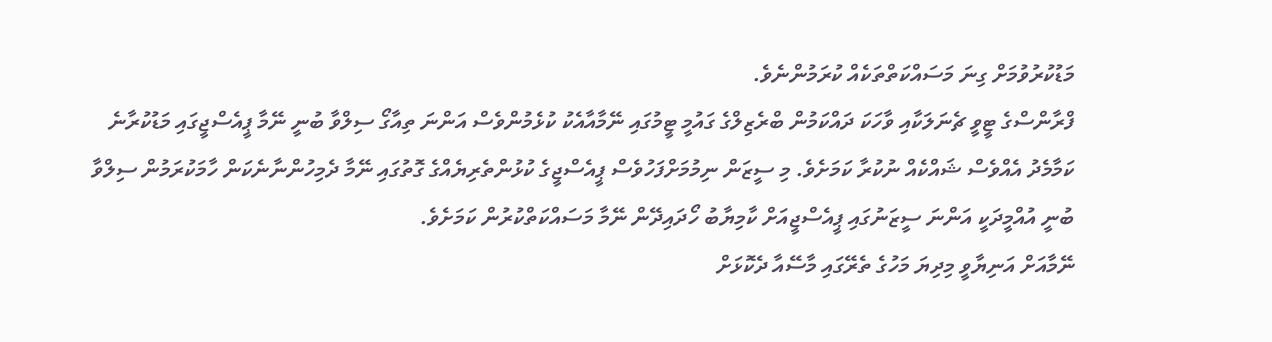މަޑުކުރުވުމަށް ގިނަ މަސައްކަތްތަކެއް ކުރަމުންނެވެ.
ފްރާންސްގެ ޓީވީ ޗެނަލަކާއި ވާހަކަ ދައްކަމުން ބްރެޒިލްގެ ގައުމީ ޓީމުގައި ނޭމާއާއެކު ކުޅެމުންވެސް އަންނަ ތިއާގޯ ސިލްވާ ބުނީ ނޭމާ ޕީއެސްޖީގައި މަޑުކުރާނެ ކަމާމެދު އެއްވެސް ޝައްކެއް ނުކުރާ ކަމަށެވެ. މި ސީޒަން ނިމުމަށްފަހުވެސް ޕީއެސްޖީގެ ކުޅުންތެރިޔެއްގެ ގޮތުގައި ނޭމާ ދެމިހުންނާނެކަން ހާމަކުރަމުން ސިލްވާ ބުނީ އުއްމީދަކީ އަންނަ ސީޒަނުގައި ޕީއެސްޖީއަށް ކާމިޔާބު ހޯދައިދޭން ނޭމާ މަސައްކަތްކުރުން ކަމަށެވެ.
ނޭމާއަށް އަނިޔާވީ މިދިޔަ މަހުގެ ތެރޭގައި މާސޭއާ ދެކޮޅަށް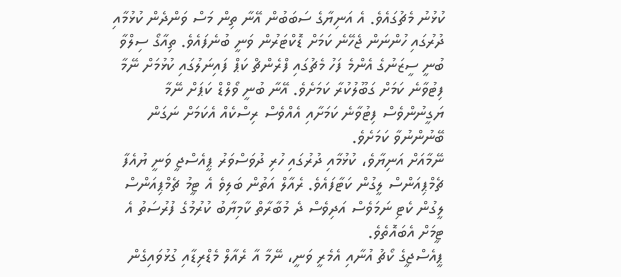ކުޅުނު މެޗުގައެވެ. އެ އަނިޔާގެ ސަބަބުން އޭނާ ތިން މަސް ވަންދެން ކުޅުމާއި ދުރުގައި ހުންނަން ޖެހޭނެ ކަމަށް ޑޮކްޓަރުން ވަނީ ބުނެފައެވެ. ތިއާގޯ ސިލްވާ ބުނީ ސީޒަނުގެ އެންމެ ފަހު މެޗުގައި ފްރެންޗް ކަޕް ފައިނަލުގައި ކުޅުމަށް ނޭމާ ފިޓުވާނެ ކަމަށް ގަބޫލުކުރާ ކަމަށެވެ. އޭނާ ބުނީ ވޯލްޑް ކަޕަށް ނޭމާ ޔަގީނުންވެސް ފިޓުވާނެ ކަމަށާއި އެއްވެސް ރިސްކެއް އެކަމަށް ނަގަން ބޭނުންނުވާ ކަމަށެވެ.
ނޭމާއަށް އަނިޔާވެ، ކުޅުމާއި ދުރުގައި ހުރި ދުވަސްވަރު ޕީއެސްޖީ ވަނީ ޔުއެފާ ޗެމްޕިއަންސް ލީގުން ކަޓާފައެވެ. ރެއާލް އަތުން ބަލިވެ އެ ޓީމު ޗެމްޕިއަންސް ލީގުން ކެޓި ނަމަވެސް އަދިވެސް ދެ މުބާރާތް ކާމިޔާބު ކުރުމުގެ ފުރުސަތު އެ ޓީމަށް އެބައޮތެވެ.
ޕީއެސްޖީގެ ކޯޗު އުނާއި އެމެރީ ވަނީ، ނޭމާ އާ ރެއާލް މެޑްރިޑާއި ގުޅުވައިގެން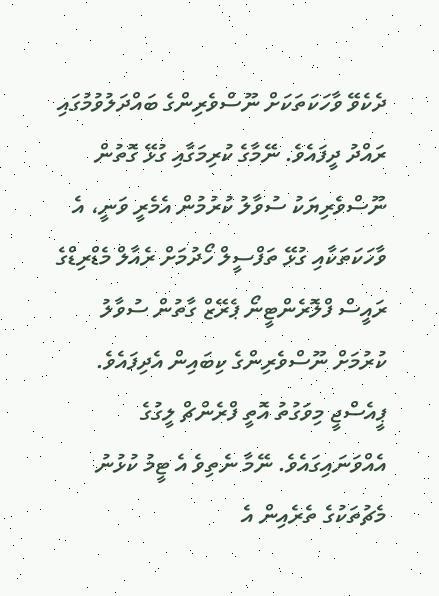ދެކެވޭ ވާހަކަތަކަށް ނޫސްވެރިންގެ ބައްދަލުވުމުގައި ރައްދު ދީފައެވެ. ނޭމާގެ ކުރިމަގާއި ގުޅޭ ގޮތުން ނޫސްވެރިޔަކު ސުވާލު ކުރުމުން އެމެރީ ވަނީ، އެ ވާހަކަތަކާއި ގުޅޭ ތަފްސީލް ހޯދުމަށް ރެއާލް މެޑްރިޑްގެ ރައީސް ފްލޮރެންޓީނޯ ޕެރޭޒް ގާތުން ސުވާލު ކުރުމަށް ނޫސްވެރިންގެ ކިބައިން އެދިފައެވެ.
ޕީއެސްޖީ މިވަގުތު އޮތީ ފްރެންޗް ލީގުގެ އެއްވަނައިގައެވެ. ނޭމާ ނެތިވެ އެ ޓީމު ކުޅުނު މެޗުތަކުގެ ތެރެއިން އެ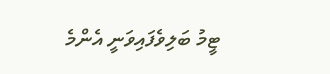ޓީމު ބަލިވެފައިވަނީ އެންމެ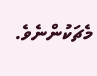މެޗަކުންނެވެ.